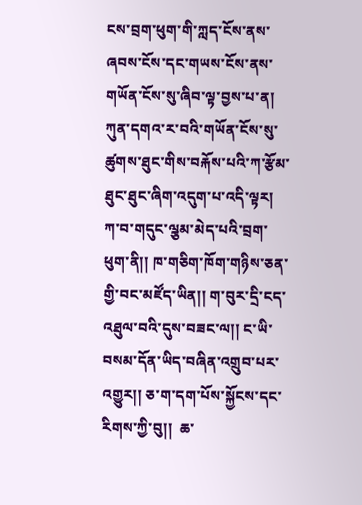ངས་བྲག་ཕུག་གི་ཀླད་ངོས་ནས་ཞབས་ངོས་དང་གཡས་ངོས་ནས་གཡོན་ངོས་སུ་ཞིབ་ལྟ་བྱས་པ་ན། ཀུན་དགའ་ར་བའི་གཡོན་ངོས་སུ་ཚུགས་ཐུང་གིས་བརྐོས་པའི་ཀ་རྩོམ་ཐུང་ཐུང་ཞིག་འདུག་པ་འདི་ལྟར། ཀ་བ་གདུང་ལྕམ་མེད་པའི་བྲག་ཕུག་ནི།། ཁ་གཅིག་ཁོག་གཉིས་ཅན་གྱི་བང་མཛོད་ཡིན།། ག་བུར་དྲི་ངད་འཐུལ་བའི་དུས་བཟང་ལ།། ང་ཡི་བསམ་དོན་ཡིད་བཞིན་འགྲུབ་པར་འགྱུར།། ཅ་ག་དག་པོས་སྐྱོངས་དང་རིགས་ཀྱི་བུ།།  ཆ་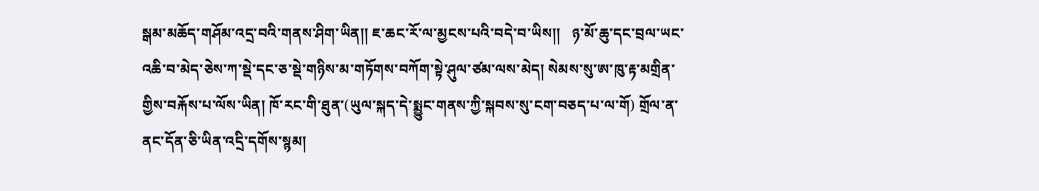སྒམ་མཆོད་གཤོམ་འདྲ་བའི་གནས་ཤིག་ཡིན།། ཇ་ཆང་རོ་ལ་མྱངས་པའི་བདེ་བ་ཡིས།།   ཉ་མོ་ཆུ་དང་བྲལ་ཡང་འཆི་བ་མེད་ཅེས་ཀ་སྡེ་དང་ཅ་སྡེ་གཉིས་མ་གཏོགས་བཀོག་སྟེ་ཤུལ་ཙམ་ལས་མེད། སེམས་སུ་ཨ་ཁུ་རྟ་མགྲིན་གྱིས་བརྐོས་པ་ལོས་ཡིན། ཁོ་རང་གི་ཐུན་(ཡུལ་སྐད་དེ་སྨྱུང་གནས་ཀྱི་སྐབས་སུ་ངག་བཅད་པ་ལ་གོ) གྲོལ་ན་ནང་དོན་ཅི་ཡིན་འདྲི་དགོས་སྙམ།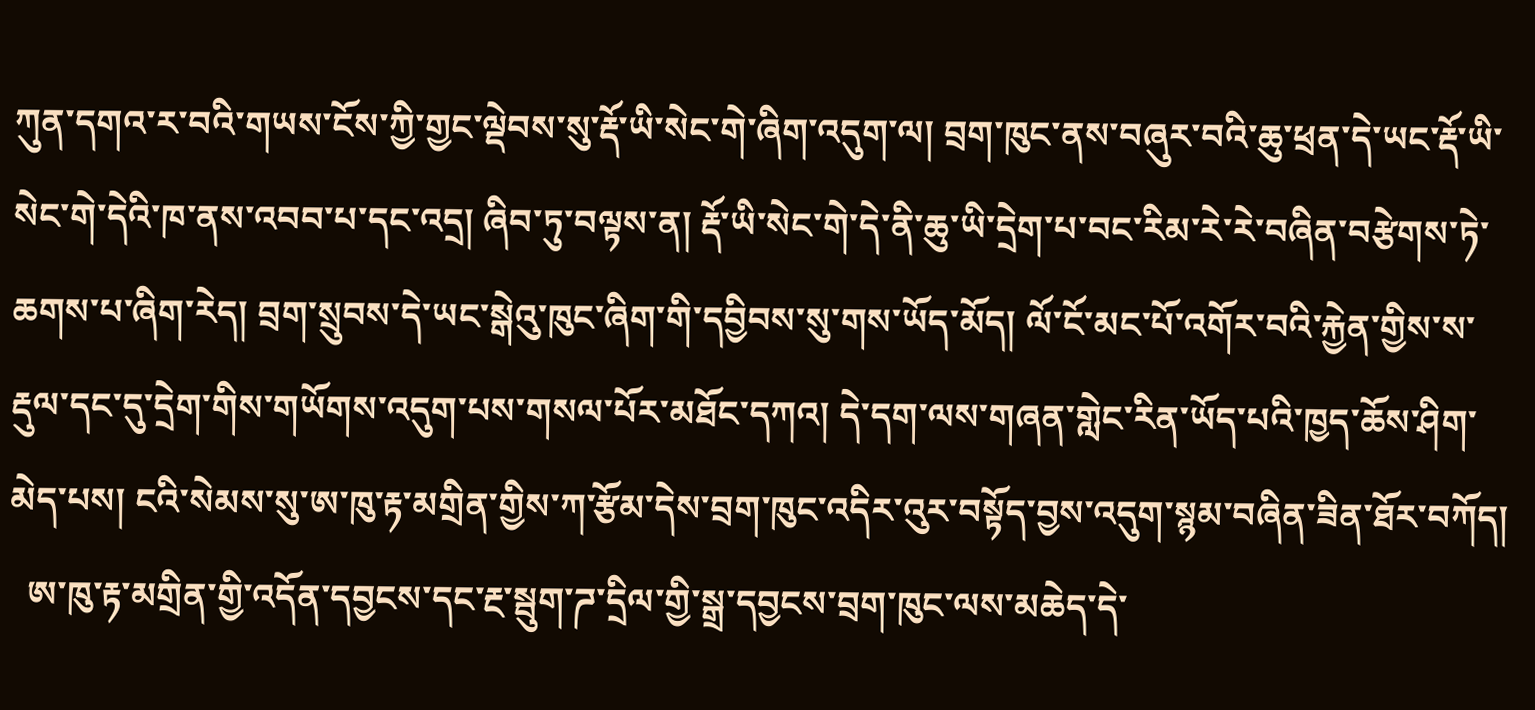ཀུན་དགའ་ར་བའི་གཡས་ངོས་ཀྱི་གྱང་ལྡེབས་སུ་རྡོ་ཡི་སེང་གེ་ཞིག་འདུག་ལ། བྲག་ཁུང་ནས་བཞུར་བའི་ཆུ་ཕྲན་དེ་ཡང་རྡོ་ཡི་སེང་གེ་དེའི་ཁ་ནས་འབབ་པ་དང་འདྲ། ཞིབ་ཏུ་བལྟས་ན། རྡོ་ཡི་སེང་གེ་དེ་ནི་ཆུ་ཡི་དྲེག་པ་བང་རིམ་རེ་རེ་བཞིན་བརྩེགས་ཏེ་ཆགས་པ་ཞིག་རེད། བྲག་སྲུབས་དེ་ཡང་སྒེའུ་ཁུང་ཞིག་གི་དབྱིབས་སུ་གས་ཡོད་མོད། ལོ་ངོ་མང་པོ་འགོར་བའི་རྐྱེན་གྱིས་ས་རྡུལ་དང་དུ་དྲེག་གིས་གཡོགས་འདུག་པས་གསལ་པོར་མཐོང་དཀའ། དེ་དག་ལས་གཞན་གླེང་རིན་ཡོད་པའི་ཁྱད་ཆོས་ཤིག་མེད་པས། ངའི་སེམས་སུ་ཨ་ཁུ་རྟ་མགྲིན་གྱིས་ཀ་རྩོམ་དེས་བྲག་ཁུང་འདིར་འུར་བསྟོད་བྱས་འདུག་སྙམ་བཞིན་ཟིན་ཐོར་བཀོད།
  ཨ་ཁུ་རྟ་མགྲིན་གྱི་འདོན་དབྱངས་དང་རྔ་སྦུག་ཌ་དྲིལ་གྱི་སྒྲ་དབྱངས་བྲག་ཁུང་ལས་མཆེད་དེ་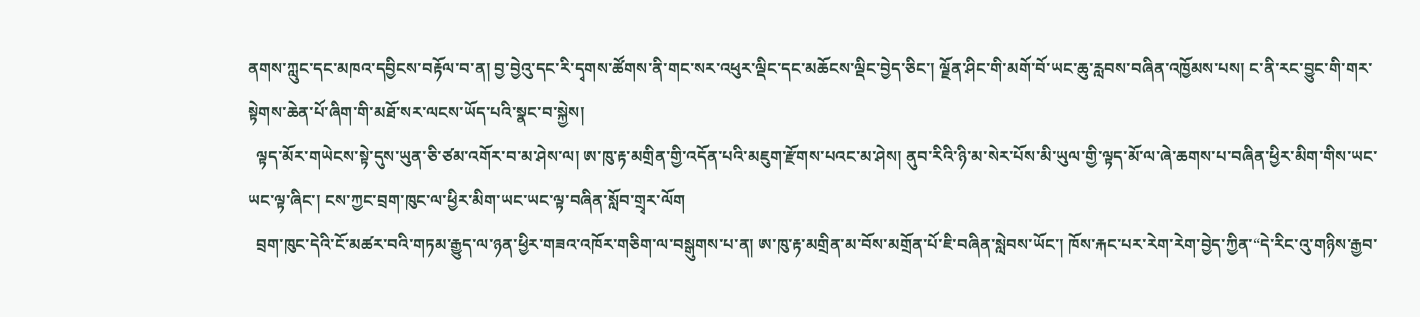ནགས་ཀླུང་དང་མཁའ་དབྱིངས་བརྟོལ་བ་ན། བྱ་བྱེའུ་དང་རི་དྭགས་ཚོགས་ནི་གང་སར་འཕུར་ལྡིང་དང་མཆོངས་ལྡིང་བྱེད་ཅིང་། ལྗོན་ཤིང་གི་མགོ་བོ་ཡང་ཆུ་རླབས་བཞིན་འཁྱོམས་པས། ང་ནི་རང་བྱུང་གི་གར་སྟེགས་ཆེན་པོ་ཞིག་གི་མཐོ་སར་ལངས་ཡོད་པའི་སྣང་བ་སྐྱེས།
  ལྟད་མོར་གཡེངས་སྟེ་དུས་ཡུན་ཅི་ཙམ་འགོར་བ་མ་ཤེས་ལ། ཨ་ཁུ་རྟ་མགྲིན་གྱི་འདོན་པའི་མཇུག་རྫོགས་པའང་མ་ཤེས། ནུབ་རིའི་ཉི་མ་སེར་པོས་མི་ཡུལ་གྱི་ལྟད་མོ་ལ་ཞེ་ཆགས་པ་བཞིན་ཕྱིར་མིག་གིས་ཡང་ཡང་ལྟ་ཞིང་། ངས་ཀྱང་བྲག་ཁུང་ལ་ཕྱིར་མིག་ཡང་ཡང་ལྟ་བཞིན་སློབ་གྲྭར་ལོག
  བྲག་ཁུང་དེའི་ངོ་མཚར་བའི་གཏམ་རྒྱུད་ལ་ཉན་ཕྱིར་གཟའ་འཁོར་གཅིག་ལ་བསྒུགས་པ་ན། ཨ་ཁུ་རྟ་མགྲིན་མ་བོས་མགྲོན་པོ་ཇི་བཞིན་སླེབས་ཡོང་། ཁོས་རྐང་པར་རེག་རེག་བྱེད་ཀྱིན་“དེ་རིང་འུ་གཉིས་རྒྱབ་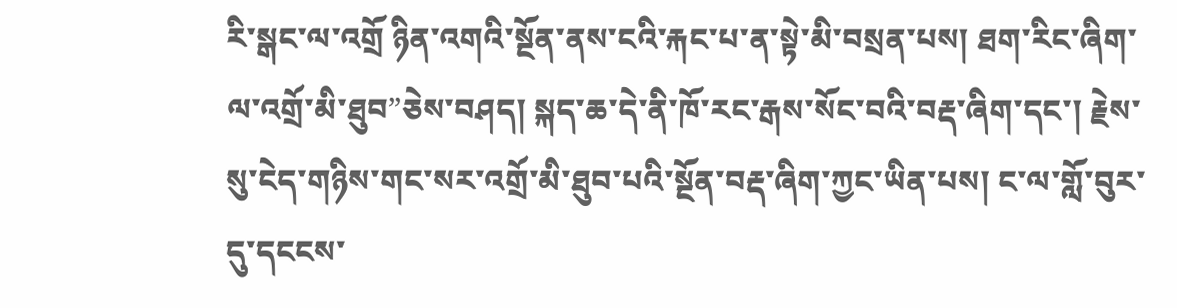རི་སྒང་ལ་འགྲོ ཉིན་འགའི་སྔོན་ནས་ངའི་རྐང་པ་ན་སྟེ་མི་བསྲན་པས། ཐག་རིང་ཞིག་ལ་འགྲོ་མི་ཐུབ”ཅེས་བཤད། སྐད་ཆ་དེ་ནི་ཁོ་རང་རྒས་སོང་བའི་བརྡ་ཞིག་དང་། རྗེས་སུ་ངེད་གཉིས་གང་སར་འགྲོ་མི་ཐུབ་པའི་སྔོན་བརྡ་ཞིག་ཀྱང་ཡིན་པས། ང་ལ་གློ་བུར་དུ་དངངས་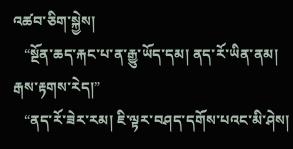འཚབ་ཅིག་སྐྱེས།
   “སྔོན་ཆད་རྐང་པ་ན་རྒྱུ་ཡོད་དམ། ནད་རོ་ཡིན་ནམ། རྒས་རྟགས་རེད།”
   “ནད་རོ་ཟེར་རམ། ཇི་ལྟར་བཤད་དགོས་པའང་མི་ཤེས།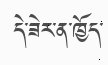དེ་ཟེར་ན་ཁྱོད་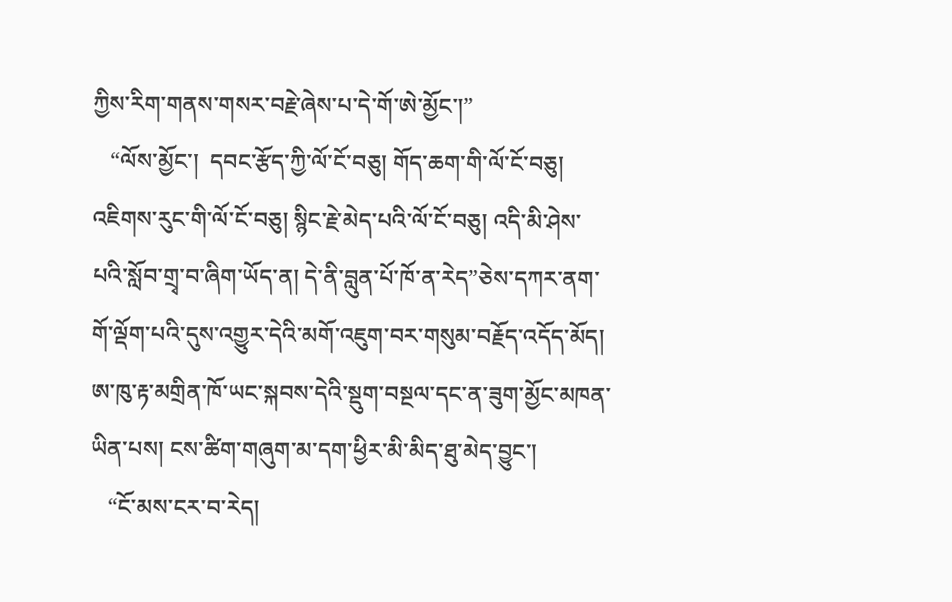ཀྱིས་རིག་གནས་གསར་བརྗེ་ཞེས་པ་དེ་གོ་ཨེ་མྱོང་།”
   “ལོས་མྱོང་།  དབང་རྩོད་ཀྱི་ལོ་ངོ་བཅུ། གོད་ཆག་གི་ལོ་ངོ་བཅུ། འཇིགས་རུང་གི་ལོ་ངོ་བཅུ། སྙིང་རྗེ་མེད་པའི་ལོ་ངོ་བཅུ། འདི་མི་ཤེས་པའི་སློབ་གྲྭ་བ་ཞིག་ཡོད་ན། དེ་ནི་བླུན་པོ་ཁོ་ན་རེད”ཅེས་དཀར་ནག་གོ་ལྡོག་པའི་དུས་འགྱུར་དེའི་མགོ་འཇུག་བར་གསུམ་བརྗོད་འདོད་མོད། ཨ་ཁུ་རྟ་མགྲིན་ཁོ་ཡང་སྐབས་དེའི་སྡུག་བསྔལ་དང་ན་ཟུག་མྱོང་མཁན་ཡིན་པས། ངས་ཚིག་གཞུག་མ་དག་ཕྱིར་མི་མིད་ཐུ་མེད་བྱུང་།
   “ངོ་མས་ངར་བ་རེད།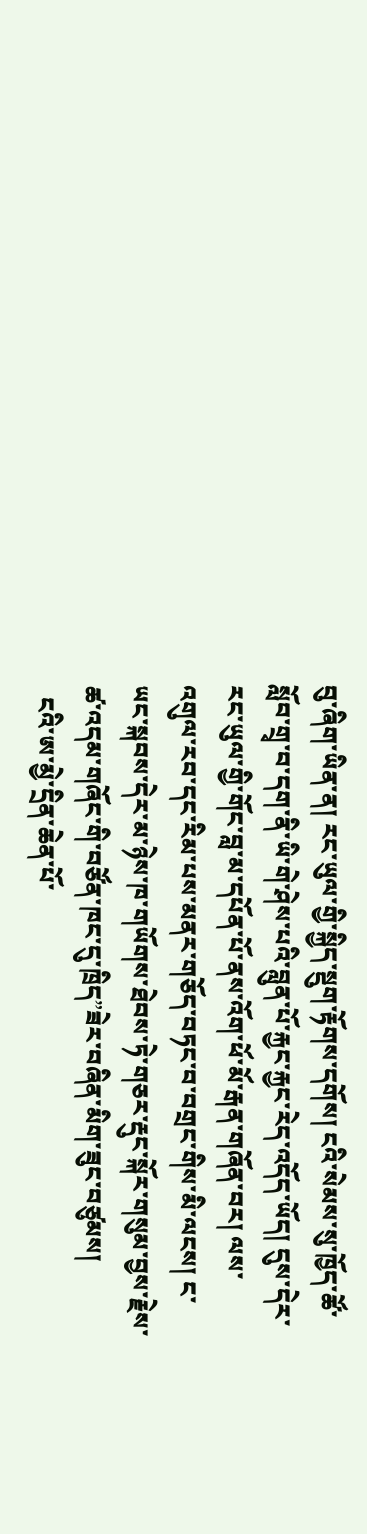བུ་ཞིག་ཡིན་ན། རང་ཡུལ་གྱི་སྐྱིད་སྡུག་རྟོགས་དགོས། ངའི་སེམས་སུ་ཁྱོད་ཚོ་སློབ་གྲྭ་བ་དག་ནི་ཡི་གེ་ཤེས་པའི་བླུན་པོ་རྐྱང་རྐྱང་རེད་འདོད་ཡོད། དུས་དེར་རང་ཡུལ་གྱི་གོང་བླ་མ་དཔོན་པོ་ནས་འོག་ཕོ་མོ་རྒན་གཞོན་བར། ལས་འགུལ་རབ་དང་རིམ་པས་མནར་གཅོད་བཏང་བ་བགྲང་གིས་མི་ལངས། ང་ཡང་སྐབས་དེར་མ་ཉེས་ཁ་གཡོགས་ཐེབས་ཏེ་གཅར་རྡུང་སྐོར་གསུམ་བྱས་རྗེས་ཚ་འདམ་གཞོང་གི་བཙོན་ཁང་དུ་ཁྲིད”ཟེར་བཞིན་མིག་ཟུང་བཙུམས།
  ངའི་ཨ་མྱེ་དྲིན་ཆེན་པོ་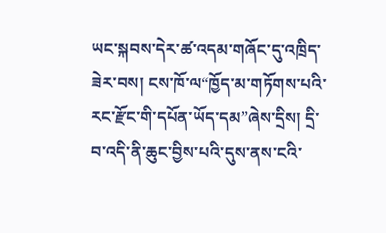ཡང་སྐབས་དེར་ཚ་འདམ་གཞོང་དུ་འཁྲིད་ཟེར་བས། ངས་ཁོ་ལ“ཁྱོད་མ་གཏོགས་པའི་རང་རྫོང་གི་དཔོན་ཡོད་དམ”ཞེས་དྲིས། དྲི་བ་འདི་ནི་ཆུང་བྱིས་པའི་དུས་ནས་ངའི་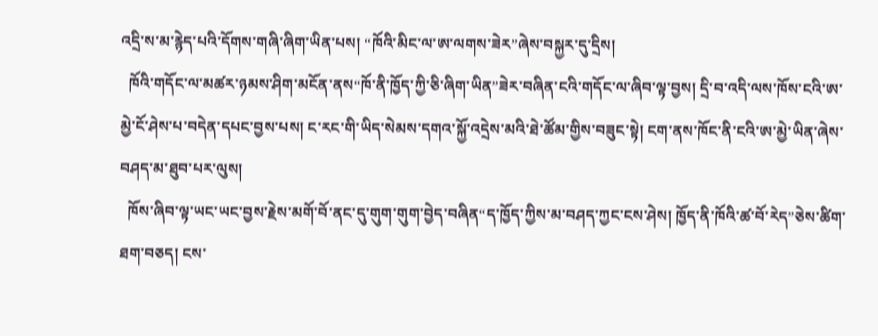འདྲི་ས་མ་རྙེད་པའི་དོགས་གཞི་ཞིག་ཡིན་པས། “ཁོའི་མིང་ལ་ཨ་ལགས་ཟེར”ཞེས་བསྐྱར་དུ་དྲིས།
  ཁོའི་གདོང་ལ་མཚར་ཉམས་ཤིག་མངོན་ནས“ཁོ་ནི་ཁྱོད་ཀྱི་ཅི་ཞིག་ཡིན”ཟེར་བཞིན་ངའི་གདོང་ལ་ཞིབ་ལྟ་བྱས། དྲི་བ་འདི་ལས་ཁོས་ངའི་ཨ་མྱེ་ངོ་ཤེས་པ་བདེན་དཔང་བྱས་པས། ང་རང་གི་ཡིད་སེམས་དགའ་སྐྱོ་འདྲེས་མའི་ཐེ་ཚོམ་གྱིས་བཟུང་སྟེ། ངག་ནས་ཁོང་ནི་ངའི་ཨ་མྱེ་ཡིན་ཞེས་བཤད་མ་ཐུབ་པར་ལུས།
  ཁོས་ཞིབ་ལྟ་ཡང་ཡང་བྱས་རྗེས་མགོ་བོ་ནང་དུ་གུག་གུག་བྱེད་བཞིན“ད་ཁྱོད་ཀྱིས་མ་བཤད་ཀྱང་ངས་ཤེས། ཁྱོད་ནི་ཁོའི་ཚ་བོ་རེད”ཅེས་ཚིག་ཐག་བཅད། ངས་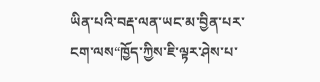ཡིན་པའི་བརྡ་ལན་ཡང་མ་བྱིན་པར་ངག་ལས“ཁྱོད་ཀྱིས་ཇི་ལྟར་ཤེས་པ་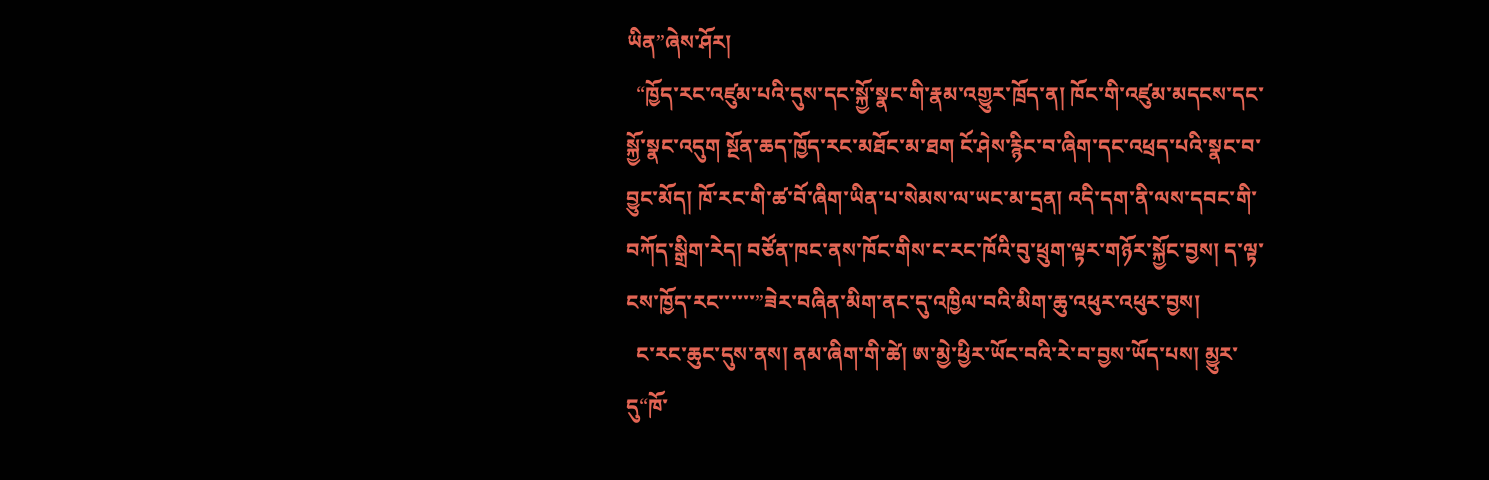ཡིན”ཞེས་ཤོར།
  “ཁྱོད་རང་འཛུམ་པའི་དུས་དང་སྐྱོ་སྣང་གི་རྣམ་འགྱུར་ཁྲོད་ན། ཁོང་གི་འཛུམ་མདངས་དང་སྐྱོ་སྣང་འདུག སྔོན་ཆད་ཁྱོད་རང་མཐོང་མ་ཐག ངོ་ཤེས་རྙིང་བ་ཞིག་དང་འཕྲད་པའི་སྣང་བ་བྱུང་མོད། ཁོ་རང་གི་ཚ་བོ་ཞིག་ཡིན་པ་སེམས་ལ་ཡང་མ་དྲན། འདི་དག་ནི་ལས་དབང་གི་བཀོད་སྒྲིག་རེད། བཙོན་ཁང་ནས་ཁོང་གིས་ང་རང་ཁོའི་བུ་ཕྲུག་ལྟར་གཉོར་སྐྱོང་བྱས། ད་ལྟ་ངས་ཁྱོད་རང་་་་་་”ཟེར་བཞིན་མིག་ནང་དུ་འཁྱིལ་བའི་མིག་ཆུ་འཕུར་འཕུར་བྱས།
  ང་རང་ཆུང་དུས་ནས། ནམ་ཞིག་གི་ཚེ། ཨ་མྱེ་ཕྱིར་ཡོང་བའི་རེ་བ་བྱས་ཡོད་པས། མྱུར་དུ“ཁོ་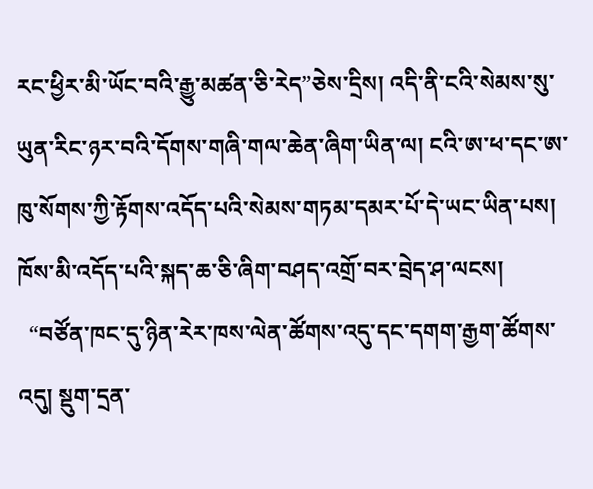རང་ཕྱིར་མི་ཡོང་བའི་རྒྱུ་མཚན་ཅི་རེད”ཅེས་དྲིས། འདི་ནི་ངའི་སེམས་སུ་ཡུན་རིང་ཉར་བའི་དོགས་གཞི་གལ་ཆེན་ཞིག་ཡིན་ལ། ངའི་ཨ་ཕ་དང་ཨ་ཁུ་སོགས་ཀྱི་རྟོགས་འདོད་པའི་སེམས་གཏམ་དམར་པོ་དེ་ཡང་ཡིན་པས། ཁོས་མི་འདོད་པའི་སྐད་ཆ་ཅི་ཞིག་བཤད་འགྲོ་བར་བྲེད་ཤ་ལངས།
  “བཙོན་ཁང་དུ་ཉིན་རེར་ཁས་ལེན་ཚོགས་འདུ་དང་དགག་རྒྱག་ཚོགས་འདུ། སྡུག་དྲན་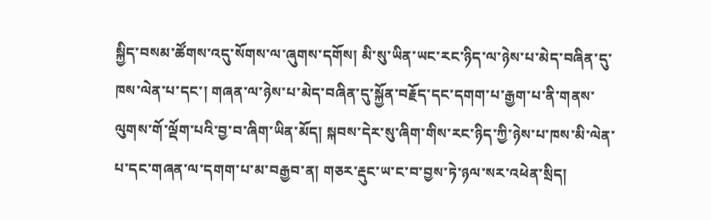སྐྱིད་བསམ་ཚོགས་འདུ་སོགས་ལ་ཞུགས་དགོས། མི་སུ་ཡིན་ཡང་རང་ཉིད་ལ་ཉེས་པ་མེད་བཞིན་དུ་ཁས་ལེན་པ་དང་། གཞན་ལ་ཉེས་པ་མེད་བཞིན་དུ་སྐྱོན་བརྗོད་དང་དགག་པ་རྒྱག་པ་ནི་གནས་ལུགས་གོ་ལྡོག་པའི་བྱ་བ་ཞིག་ཡིན་མོད། སྐབས་དེར་སུ་ཞིག་གིས་རང་ཉིད་ཀྱི་ཉེས་པ་ཁས་མི་ལེན་པ་དང་གཞན་ལ་དགག་པ་མ་བརྒྱབ་ན། གཅར་རྡུང་ཡ་ང་བ་བྱས་ཏེ་ཉལ་སར་འཕེན་སྲིད།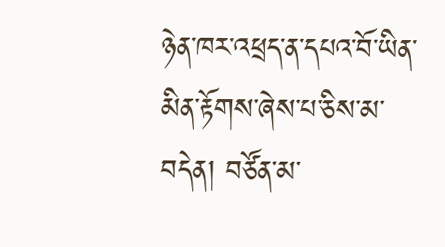ཉེན་ཁར་འཕྲད་ན་དཔའ་བོ་ཡིན་མིན་རྟོགས་ཞེས་པ་ཅིས་མ་བདེན། བཙོན་མ་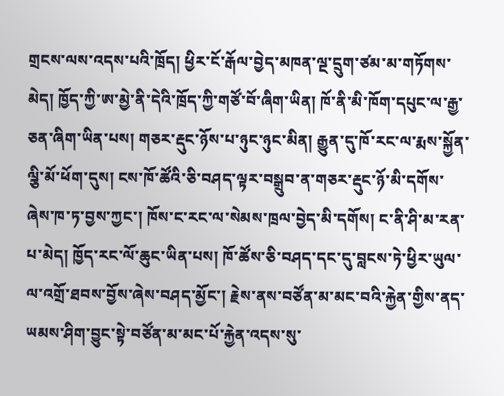གྲངས་ལས་འདས་པའི་ཁྲོད། ཕྱིར་ངོ་རྒོལ་བྱེད་མཁན་ལྔ་དྲུག་ཙམ་མ་གཏོགས་མེད། ཁྱོད་ཀྱི་ཨ་མྱེ་ནི་དེའི་ཁྲོད་ཀྱི་གཙོ་བོ་ཞིག་ཡིན། ཁོ་ནི་མི་ཁོག་དཔུང་ལ་རྒྱ་ཅན་ཞིག་ཡིན་པས། གཅར་རྡུང་ཉོས་པ་ཉུང་ཉུང་མིན། རྒྱུན་དུ་ཁོ་རང་ལ་རྨས་སྐྱོན་ལྕི་མོ་ཕོག་དུས། ངས་ཁོ་ཚོའི་ཅི་བཤད་ལྟར་བསྒྲུབ་ན་གཅར་རྡུང་ཉོ་མི་དགོས་ཞེས་ཁ་ཏ་བྱས་ཀྱང་། ཁོས་ང་རང་ལ་སེམས་ཁྲལ་བྱེད་མི་དགོས། ང་ནི་ཤི་མ་རན་པ་མེད། ཁྱོད་རང་ལོ་ཆུང་ཡིན་པས། ཁོ་ཚོས་ཅི་བཤད་དང་དུ་བླངས་ཏེ་ཕྱིར་ཡུལ་ལ་འགྲོ་ཐབས་བྱོས་ཞེས་བཤད་མྱོང་། རྗེས་ནས་བཙོན་མ་མང་བའི་རྐྱེན་གྱིས་ནད་ཡམས་ཤིག་བྱུང་སྟེ་བཙོན་མ་མང་པོ་རྐྱེན་འདས་སུ་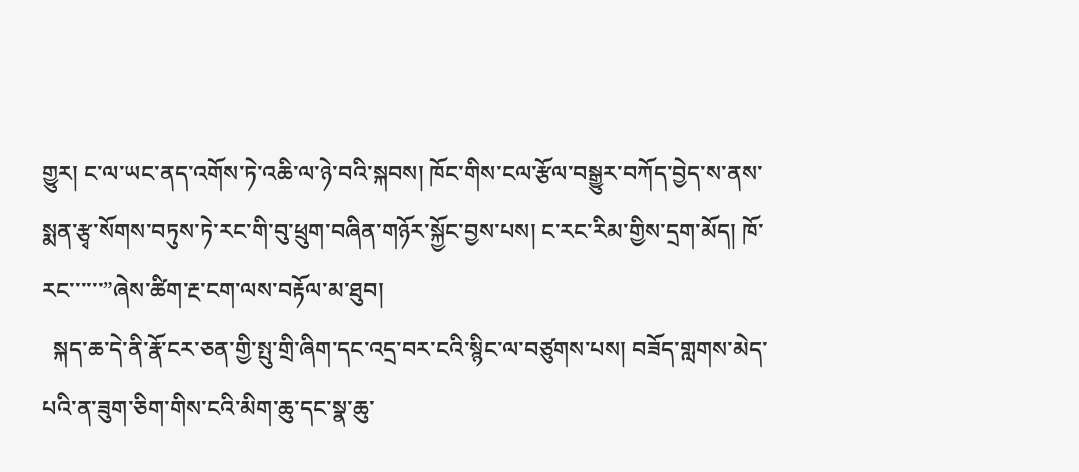གྱུར། ང་ལ་ཡང་ནད་འགོས་ཏེ་འཆི་ལ་ཉེ་བའི་སྐབས། ཁོང་གིས་ངལ་རྩོལ་བསྒྱུར་བཀོད་བྱེད་ས་ནས་སྨན་རྩྭ་སོགས་བཏུས་ཏེ་རང་གི་བུ་ཕྲུག་བཞིན་གཉོར་སྐྱོང་བྱས་པས། ང་རང་རིམ་གྱིས་དྲག་མོད། ཁོ་རང་་་་་་”ཞེས་ཚིག་རྔ་ངག་ལས་བརྟོལ་མ་ཐུབ།
  སྐད་ཆ་དེ་ནི་རྣོ་ངར་ཅན་གྱི་སྤུ་གྲི་ཞིག་དང་འདྲ་བར་ངའི་སྙིང་ལ་བཙུགས་པས། བཟོད་གླགས་མེད་པའི་ན་ཟུག་ཅིག་གིས་ངའི་མིག་ཆུ་དང་སྣ་ཆུ་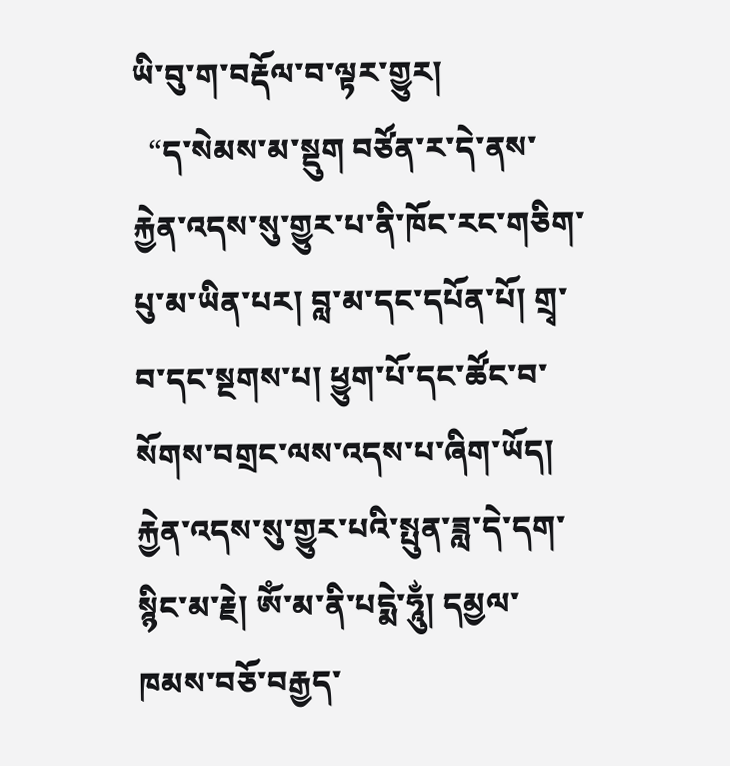ཡི་བུ་ག་བརྡོལ་བ་ལྟར་གྱུར།
  “ད་སེམས་མ་སྡུག བཙོན་ར་དེ་ནས་རྐྱེན་འདས་སུ་གྱུར་པ་ནི་ཁོང་རང་གཅིག་པུ་མ་ཡིན་པར། བླ་མ་དང་དཔོན་པོ། གྲྭ་བ་དང་སྔགས་པ། ཕྱུག་པོ་དང་ཚོང་བ་སོགས་བགྲང་ལས་འདས་པ་ཞིག་ཡོད། རྐྱེན་འདས་སུ་གྱུར་པའི་སྤུན་ཟླ་དེ་དག་སྙིང་མ་རྗེ། ༀ་མ་ནི་པདྨེ་ཧཱུྂ། དམྱལ་ཁམས་བཅོ་བརྒྱད་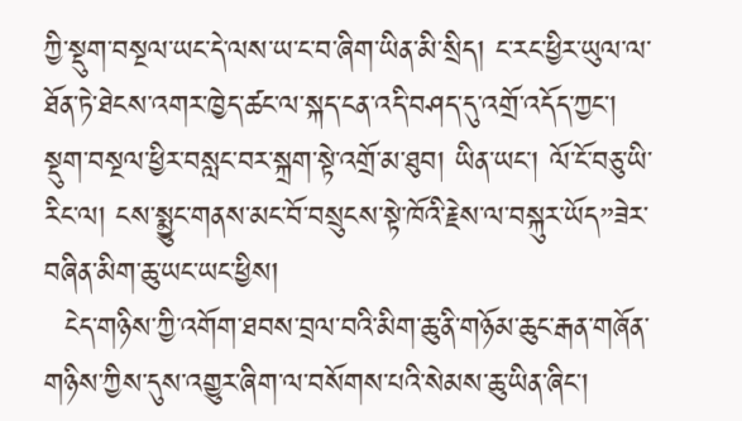ཀྱི་སྡུག་བསྔལ་ཡང་དེ་ལས་ཡ་ང་བ་ཞིག་ཡིན་མི་སྲིད། ང་རང་ཕྱིར་ཡུལ་ལ་ཐོན་ཏེ་ཐེངས་འགར་ཁྱེད་ཚང་ལ་སྐད་ངན་འདི་བཤད་དུ་འགྲོ་འདོད་ཀྱང་། སྡུག་བསྔལ་ཕྱིར་བསླང་བར་སྐྲག་སྟེ་འགྲོ་མ་ཐུབ། ཡིན་ཡང་། ལོ་ངོ་བཅུ་ཡི་རིང་ལ། ངས་སྨྱུང་གནས་མང་བོ་བསྲུངས་སྟེ་ཁོའི་རྗེས་ལ་བསྐུར་ཡོད”ཟེར་བཞིན་མིག་ཆུ་ཡང་ཡང་ཕྱིས།
  ངེད་གཉིས་ཀྱི་འགོག་ཐབས་བྲལ་བའི་མིག་ཆུ་ནི་གཉོམ་ཆུང་རྒན་གཞོན་གཉིས་ཀྱིས་དུས་འགྱུར་ཞིག་ལ་བསོགས་པའི་སེམས་ཆུ་ཡིན་ཞིང་།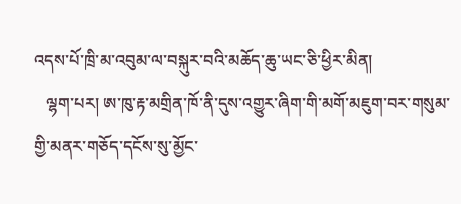འདས་པོ་ཁྲི་མ་འབུམ་ལ་བསྐུར་བའི་མཆོད་ཆུ་ཡང་ཅི་ཕྱིར་མིན།
   ལྷག་པར། ཨ་ཁུ་རྟ་མགྲིན་ཁོ་ནི་དུས་འགྱུར་ཞིག་གི་མགོ་མཇུག་བར་གསུམ་གྱི་མནར་གཅོད་དངོས་སུ་མྱོང་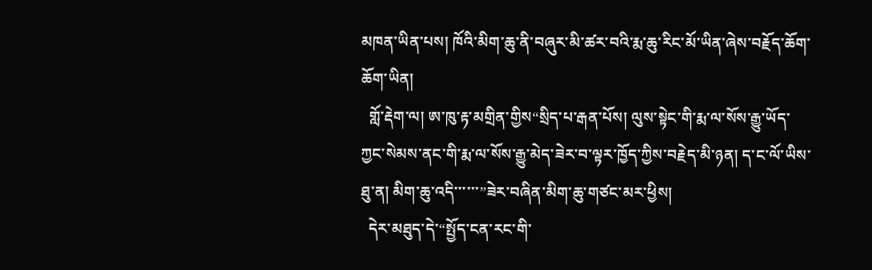མཁན་ཡིན་པས། ཁོའི་མིག་ཆུ་ནི་བཞུར་མི་ཚར་བའི་རྨ་ཆུ་རིང་མོ་ཡིན་ཞེས་བརྗོད་ཆོག་ཆོག་ཡིན།
  གློ་རྡེག་ལ། ཨ་ཁུ་རྟ་མགྲིན་གྱིས“སྲིད་པ་རྒན་པོས། ལུས་སྟེང་གི་རྨ་ལ་སོས་རྒྱུ་ཡོད་ཀྱང་སེམས་ནང་གི་རྨ་ལ་སོས་རྒྱུ་མེད་ཟེར་བ་ལྟར་ཁྱོད་ཀྱིས་བརྗེད་མི་ཉན། ད་ང་ལོ་ཡིས་ཐུ་ན། མིག་ཆུ་འདི་་་་་་”ཟེར་བཞིན་མིག་ཆུ་གཙང་མར་ཕྱིས།
  དེར་མཐུད་དེ་“སྤྱོད་ངན་རང་གི་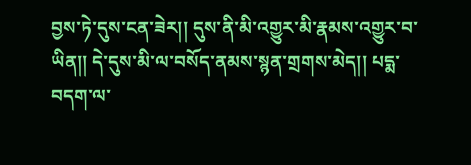བྱས་ཏེ་དུས་ངན་ཟེར།། དུས་ནི་མི་འགྱུར་མི་རྣམས་འགྱུར་བ་ཡིན།། དེ་དུས་མི་ལ་བསོད་ནམས་སྙན་གྲགས་མེད།། པདྨ་བདག་ལ་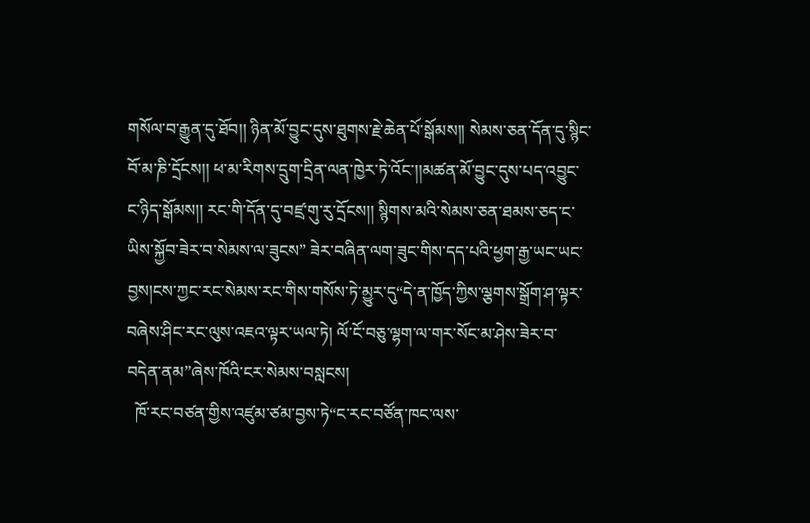གསོལ་བ་རྒྱུན་དུ་ཐོབ།། ཉིན་མོ་བྱུང་དུས་ཐུགས་རྗེ་ཆེན་པོ་སྒོམས།། སེམས་ཅན་དོན་དུ་སྙིང་བོ་མ་ཎི་དྲོངས།། ཕ་མ་རིགས་དྲུག་དྲིན་ལན་ཁྱེར་ཏེ་འོང་།།མཚན་མོ་བྱུང་དུས་པད་འབྱུང་ང་ཉིད་སྒོམས།། རང་གི་དོན་དུ་བཛྲ་གུ་རུ་དྲོངས།། སྙིགས་མའི་སེམས་ཅན་ཐམས་ཅད་ང་ཡིས་སྐྱོབ་ཟེར་བ་སེམས་ལ་ཟུངས” ཟེར་བཞིན་ལག་ཟུང་གིས་དད་པའི་ཕྱག་རྒྱ་ཡང་ཡང་བྱས།ངས་ཀྱང་རང་སེམས་རང་གིས་གསོས་ཏེ་མྱུར་དུ“དེ་ན་ཁྱོད་ཀྱིས་ལྕགས་སྒྲོག་ཤ་ལྟར་བཞེས་ཤིང་རང་ལུས་འཇའ་ལྟར་ཡལ་ཏེ། ལོ་ངོ་བཅུ་ལྷག་ལ་གར་སོང་མ་ཤེས་ཟེར་བ་བདེན་ནམ”ཞེས་ཁོའི་ངར་སེམས་བསླངས།
  ཁོ་རང་བཙན་གྱིས་འཛུམ་ཙམ་བྱས་ཏེ“ང་རང་བཙོན་ཁང་ལས་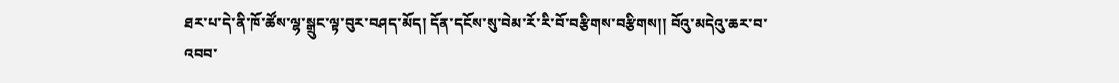ཐར་པ་དེ་ནི་ཁོ་ཚོས་ལྷ་སྒྲུང་ལྟ་བུར་བཤད་མོད། དོན་དངོས་སུ་བེམ་རོ་རི་བོ་བརྩིགས་བརྩིགས།། བོའུ་མདེའུ་ཆར་བ་འབབ་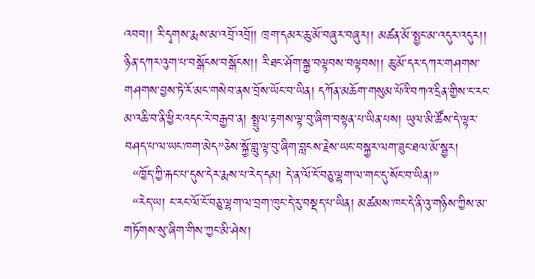འབབ།། རི་དྭགས་རྨས་མ་འབྲོ་འབྲོ།། ཁྲག་དམར་ཆུ་མོ་བཞུར་བཞུར།། མཚན་མོ་སྤྱང་མ་འདུར་འདུར།། ཉིན་དཀར་འུག་པ་བསྒོངས་བསྒོངས།། རི་ཐང་ཤོག་སྐྱ་བལྟབས་བལྟབས།། ཆུ་མོ་དར་དཀར་གཤགས་གཤགས་བྱས་ཏེ་རོ་མང་གསེབ་ནས་བྲོས་ཡོང་བ་ཡིན། དཀོན་མཆོག་གསུམ་པོའི་བཀའ་དྲིན་གྱིས་ང་རང་མ་འཆི་བ་ནི་ཕྱིར་འདང་རེ་བརྒྱབ་ན། སྤྲུལ་རྟགས་ལྟ་བུ་ཞིག་བསྟན་པ་ཡིན་པས། ཡུལ་མི་ཚོས་དེ་ལྟར་བཤད་པ་ལ་ཡང་ཁག་མེད”ཅེས་སྐྱོ་གླུ་ལྟ་བུ་ཞིག་བླངས་རྗེས་ཡང་བསྐྱར་ལག་ཟུང་ཐལ་མོ་སྦྱར།
  “ཁྱོད་ཀྱི་རྐང་པ་དུས་དེར་རྨས་པ་རེད་དམ། དེ་ན་ལོ་ངོ་བཅུ་ལྷག་ལ་གང་དུ་སོང་བ་ཡིན།”
  “རེད་ཡ། ང་རང་ལོ་ངོ་བཅུ་ལྷག་ལ་བྲག་ཁུང་དེ་རུ་བསྡད་པ་ཡིན། མཚམས་ཁང་དེ་ནི་འུ་གཉིས་ཀྱིས་མ་གཏོགས་སུ་ཞིག་གིས་ཀྱང་མི་ཤེས།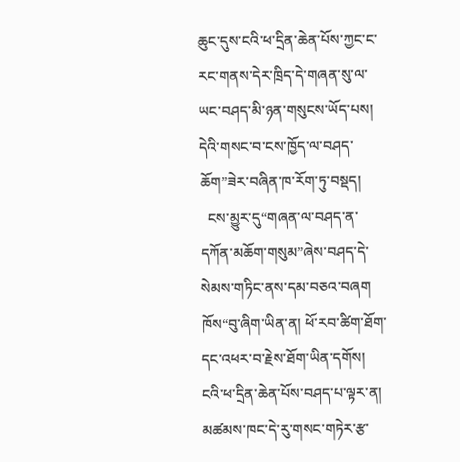ཆུང་དུས་ངའི་ཕ་དྲིན་ཆེན་པོས་ཀྱང་ང་རང་གནས་དེར་ཁྲིད་དེ་གཞན་སུ་ལ་ཡང་བཤད་མི་ཉན་གསུངས་ཡོད་པས། དེའི་གསང་བ་ངས་ཁྱོད་ལ་བཤད་ཆོག”ཟེར་བཞིན་ཁ་རོག་ཏུ་བསྡད།
  ངས་མྱུར་དུ“གཞན་ལ་བཤད་ན་དཀོན་མཆོག་གསུམ”ཞེས་བཤད་དེ་སེམས་གཏིང་ནས་དམ་བཅའ་བཞག ཁོས“བུ་ཞིག་ཡིན་ན། ཕོ་རབ་ཚིག་ཐོག་དང་འཕར་བ་རྗེས་ཐོག་ཡིན་དགོས། ངའི་ཕ་དྲིན་ཆེན་པོས་བཤད་པ་ལྟར་ན། མཚམས་ཁང་དེ་རུ་གསང་གཏེར་རྩ་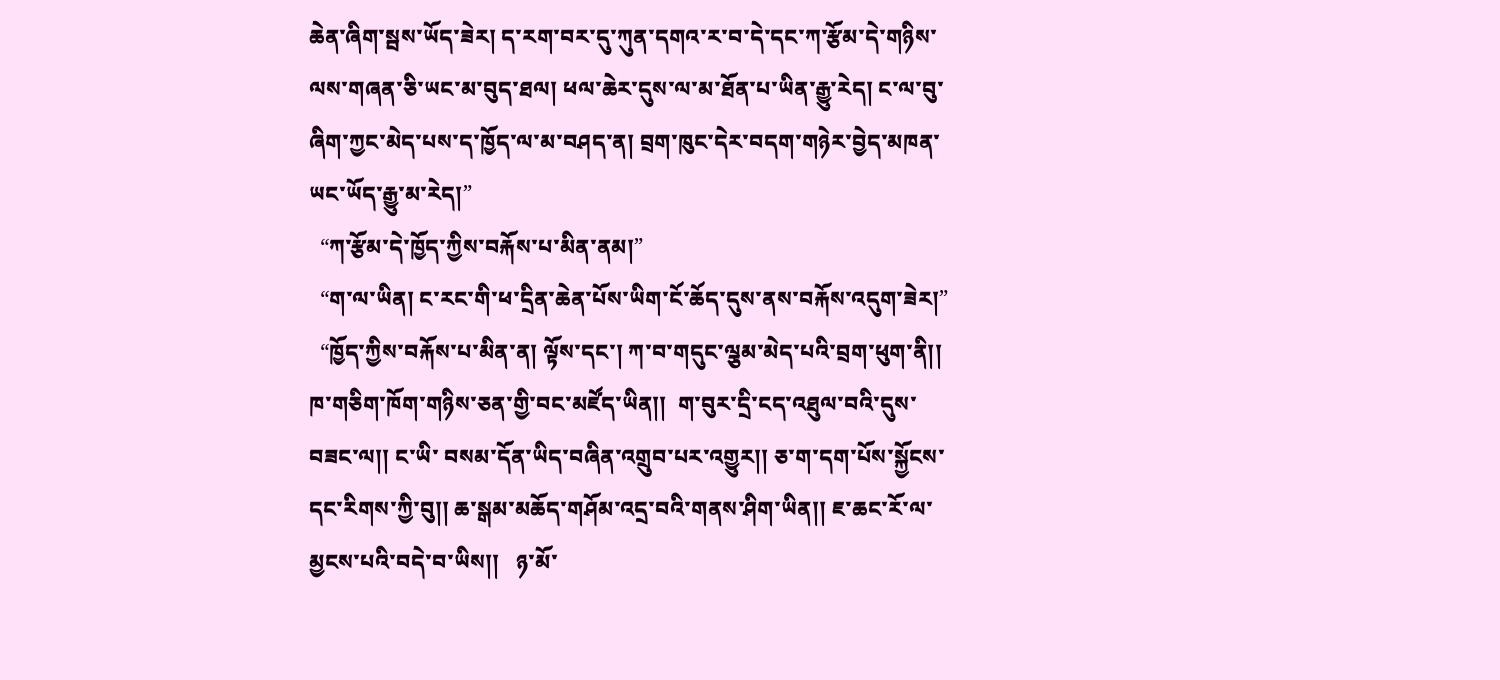ཆེན་ཞིག་སྦས་ཡོད་ཟེར། ད་རག་བར་དུ་ཀུན་དགའ་ར་བ་དེ་དང་ཀ་རྩོམ་དེ་གཉིས་ལས་གཞན་ཅི་ཡང་མ་བུད་ཐལ། ཕལ་ཆེར་དུས་ལ་མ་ཐོན་པ་ཡིན་རྒྱུ་རེད། ང་ལ་བུ་ཞིག་ཀྱང་མེད་པས་ད་ཁྱོད་ལ་མ་བཤད་ན། བྲག་ཁུང་དེར་བདག་གཉེར་བྱེད་མཁན་ཡང་ཡོད་རྒྱུ་མ་རེད།”
  “ཀ་རྩོམ་དེ་ཁྱོད་ཀྱིས་བརྐོས་པ་མིན་ནམ།”
  “ག་ལ་ཡིན། ང་རང་གི་ཕ་དྲིན་ཆེན་པོས་ཡིག་ངོ་ཆོད་དུས་ནས་བརྐོས་འདུག་ཟེར།”
  “ཁྱོད་ཀྱིས་བརྐོས་པ་མིན་ན། ལྟོས་དང་། ཀ་བ་གདུང་ལྕམ་མེད་པའི་བྲག་ཕུག་ནི།། ཁ་གཅིག་ཁོག་གཉིས་ཅན་གྱི་བང་མཛོད་ཡིན།།  ག་བུར་དྲི་ངད་འཐུལ་བའི་དུས་བཟང་ལ།། ང་ཡི་ བསམ་དོན་ཡིད་བཞིན་འགྲུབ་པར་འགྱུར།། ཅ་ག་དག་པོས་སྐྱོངས་དང་རིགས་ཀྱི་བུ།། ཆ་སྒམ་མཆོད་གཤོམ་འདྲ་བའི་གནས་ཤིག་ཡིན།། ཇ་ཆང་རོ་ལ་མྱངས་པའི་བདེ་བ་ཡིས།།   ཉ་མོ་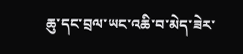ཆུ་དང་བྲལ་ཡང་འཆི་བ་མེད་ཟེར་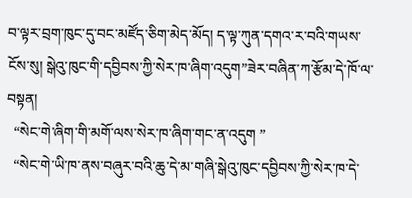བ་ལྟར་བྲག་ཁུང་དུ་བང་མཛོད་ཅིག་མེད་མོད། ད་ལྟ་ཀུན་དགའ་ར་བའི་གཡས་ངོས་སུ། སྒེའུ་ཁུང་གི་དབྱིབས་ཀྱི་སེར་ཁ་ཞིག་འདུག”ཟེར་བཞིན་ཀ་རྩོམ་དེ་ཁོ་ལ་བསྟན།
  “སེང་གེ་ཞིག་གི་མགོ་ལས་སེར་ཁ་ཞིག་གང་ན་འདུག ”
  “སེང་གེ་ཡི་ཁ་ནས་བཞུར་བའི་ཆུ་དེ་མ་གཞི་སྒེའུ་ཁུང་དབྱིབས་ཀྱི་སེར་ཁ་དེ་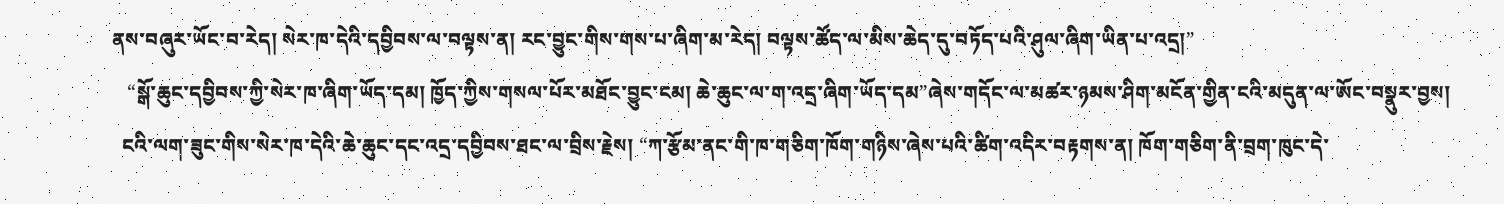ནས་བཞུར་ཡོང་བ་རེད། སེར་ཁ་དེའི་དབྱིབས་ལ་བལྟས་ན། རང་བྱུང་གིས་གས་པ་ཞིག་མ་རེད། བལྟས་ཚོད་ལ་མིས་ཆེད་དུ་བཏོད་པའི་ཤུལ་ཞིག་ཡིན་པ་འདྲ།”
   “སྒོ་ཆུང་དབྱིབས་ཀྱི་སེར་ཁ་ཞིག་ཡོད་དམ། ཁྱོད་ཀྱིས་གསལ་པོར་མཐོང་བྱུང་ངམ། ཆེ་ཆུང་ལ་ག་འདྲ་ཞིག་ཡོད་དམ”ཞེས་གདོང་ལ་མཚར་ཉམས་ཤིག་མངོན་གྱིན་ངའི་མདུན་ལ་ཨོང་བསྣུར་བྱས།
  ངའི་ལག་ཟུང་གིས་སེར་ཁ་དེའི་ཆེ་ཆུང་དང་འདྲ་དབྱིབས་ཐང་ལ་བྲིས་རྗེས། “ཀ་རྩོམ་ནང་གི་ཁ་གཅིག་ཁོག་གཉིས་ཞེས་པའི་ཚིག་འདིར་བརྟགས་ན། ཁོག་གཅིག་ནི་བྲག་ཁུང་དེ་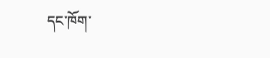དང་ཁོག་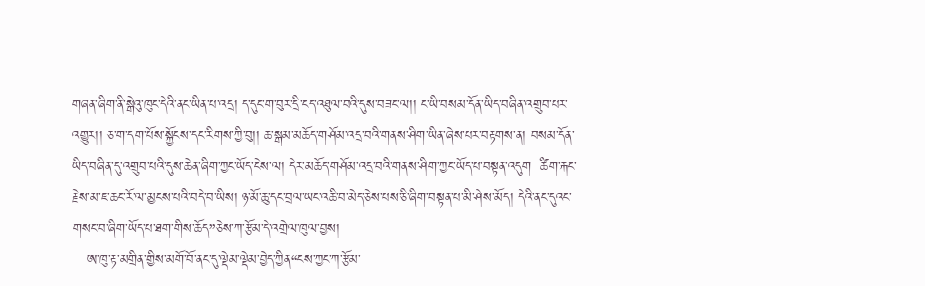གཞན་ཞིག་ནི་སྒེའུ་ཁུང་དེའི་ནང་ཡིན་པ་འདྲ། ད་དུང་ག་བུར་དྲི་ངད་འཐུལ་བའི་དུས་བཟང་ལ།། ང་ཡི་བསམ་དོན་ཡིད་བཞིན་འགྲུབ་པར་འགྱུར།། ཅ་ག་དག་པོས་སྐྱོངས་དང་རིགས་ཀྱི་བུ།། ཆ་སྒམ་མཆོད་གཤོམ་འདྲ་བའི་གནས་ཤིག་ཡིན་ཞེས་པར་བརྟགས་ན། བསམ་དོན་ཡིད་བཞིན་དུ་འགྲུབ་པའི་དུས་ཆེན་ཞིག་ཀྱང་ཡོད་ངེས་ལ། དེར་མཆོད་གཤོམ་འདྲ་བའི་གནས་ཤིག་ཀྱང་ཡོད་པ་བསྟན་འདུག  ཚིག་རྐང་རྗེས་མ་ཇ་ཆང་རོ་ལ་མྱངས་པའི་བདེ་བ་ཡིས། ཉ་མོ་ཆུ་དང་བྲལ་ཡང་འཆི་བ་མེད་ཅེས་པས་ཅི་ཞིག་བསྟན་པ་མི་ཤེས་མོད། དེའི་ནང་དུའང་གསང་བ་ཞིག་ཡོད་པ་ཐག་གིས་ཆོད”ཅེས་ཀ་རྩོམ་དེ་འགྲེལ་ཁུལ་བྱས།
   ཨ་ཁུ་རྟ་མགྲིན་གྱིས་མགོ་བོ་ནང་དུ་ལྡེམ་ལྡེམ་བྱེད་ཀྱིན“ངས་ཀྱང་ཀ་རྩོམ་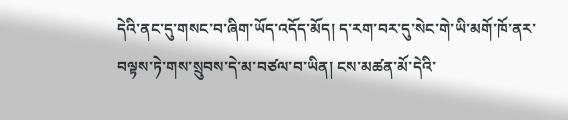དེའི་ནང་དུ་གསང་བ་ཞིག་ཡོད་འདོད་མོད། ད་རག་བར་དུ་སེང་གེ་ཡི་མགོ་ཁོ་ནར་བལྟས་ཏེ་གས་སྲུབས་དེ་མ་བཙལ་བ་ཡིན། ངས་མཚན་མོ་དེའི་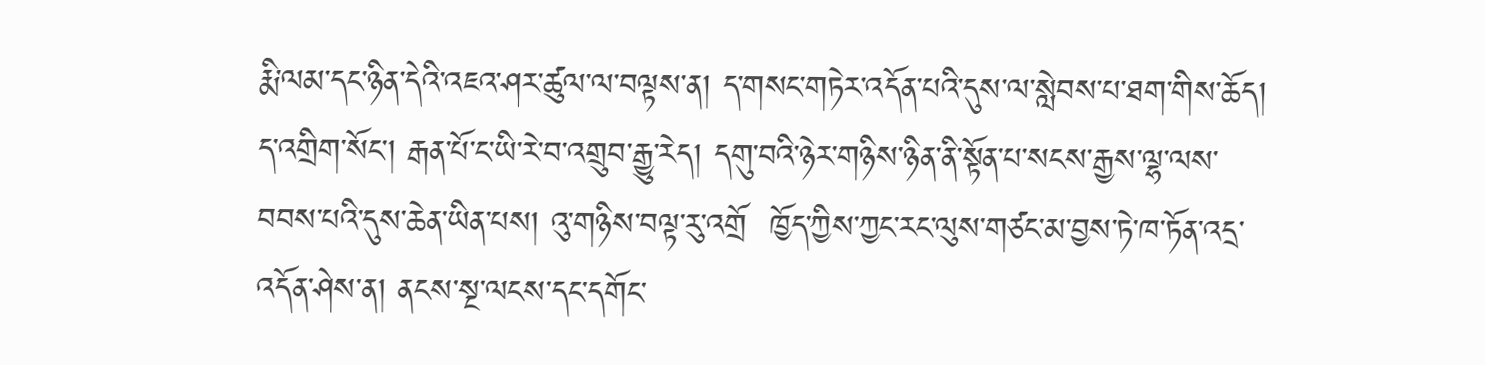རྨི་ལམ་དང་ཉིན་དེའི་འཇའ་ཤར་ཚུལ་ལ་བལྟས་ན། ད་གསང་གཏེར་འདོན་པའི་དུས་ལ་སླེབས་པ་ཐག་གིས་ཆོད། ད་འགྲིག་སོང་། རྒན་པོ་ང་ཡི་རེ་བ་འགྲུབ་རྒྱུ་རེད། དགུ་བའི་ཉེར་གཉིས་ཉིན་ནི་སྟོན་པ་སངས་རྒྱས་ལྷ་ལས་བབས་པའི་དུས་ཆེན་ཡིན་པས། འུ་གཉིས་བལྟ་རུ་འགྲོ  ཁྱོད་ཀྱིས་ཀྱང་རང་ལུས་གཙང་མ་བྱས་ཏེ་ཁ་ཏོན་འདྲ་འདོན་ཤེས་ན། ནངས་སྔ་ལངས་དང་དགོང་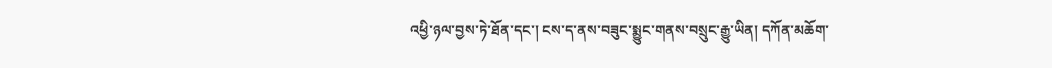འཕྱི་ཉལ་བྱས་ཏེ་ཐོན་དང་། ངས་ད་ནས་བཟུང་སྨྱུང་གནས་བསྲུང་རྒྱུ་ཡིན། དཀོན་མཆོག་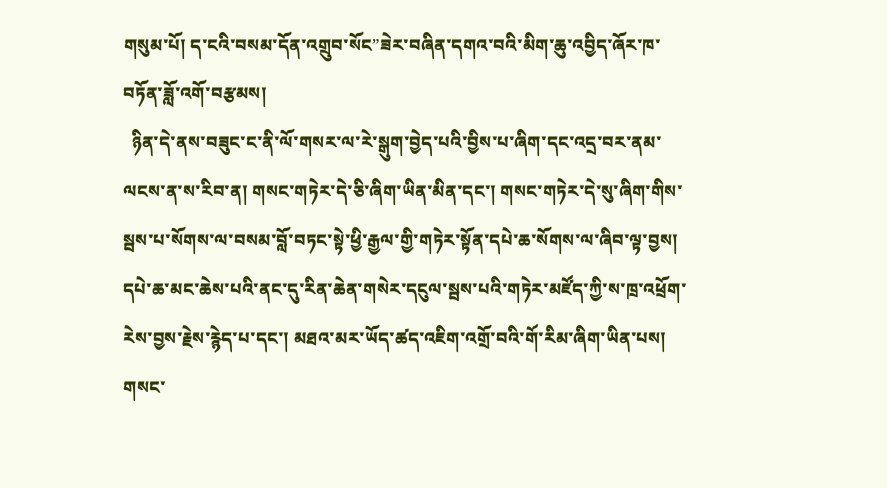གསུམ་པོ། ད་ངའི་བསམ་དོན་འགྲུབ་སོང”ཟེར་བཞིན་དགའ་བའི་མིག་ཆུ་འབྱིད་ཞོར་ཁ་བཏོན་ཟློ་འགོ་བརྩམས།
  ཉིན་དེ་ནས་བཟུང་ང་ནི་ལོ་གསར་ལ་རེ་སྒུག་བྱེད་པའི་བྱིས་པ་ཞིག་དང་འདྲ་བར་ནམ་ལངས་ན་ས་རིབ་ན། གསང་གཏེར་དེ་ཅི་ཞིག་ཡིན་མིན་དང་། གསང་གཏེར་དེ་སུ་ཞིག་གིས་སྦས་པ་སོགས་ལ་བསམ་བློ་བཏང་སྟེ་ཕྱི་རྒྱལ་གྱི་གཏེར་སྟོན་དཔེ་ཆ་སོགས་ལ་ཞིབ་ལྟ་བྱས། དཔེ་ཆ་མང་ཆེས་པའི་ནང་དུ་རིན་ཆེན་གསེར་དངུལ་སྦས་པའི་གཏེར་མཛོད་ཀྱི་ས་ཁྲ་འཕྲོག་རེས་བྱས་རྗེས་རྙེད་པ་དང་། མཐའ་མར་ཡོད་ཚད་འཇིག་འགྲོ་བའི་གོ་རིམ་ཞིག་ཡིན་པས། གསང་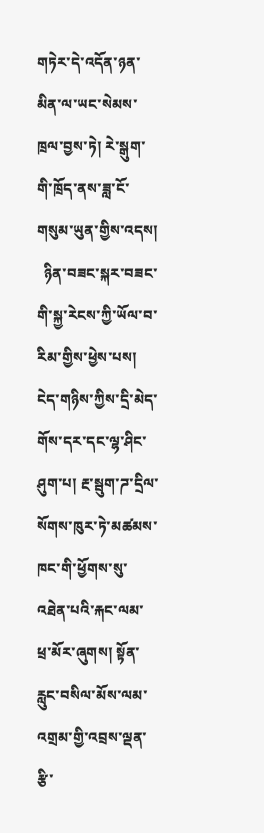གཏེར་དེ་འདོན་ཉན་མིན་ལ་ཡང་སེམས་ཁྲལ་བྱས་ཏེ། རེ་སྒུག་གི་ཁྲོད་ནས་ཟླ་ངོ་གསུམ་ཡུན་གྱིས་འདས།
  ཉིན་བཟང་སྐར་བཟང་གི་སྐྱ་རེངས་ཀྱི་ཡོལ་བ་རིམ་གྱིས་ཕྱེས་པས། ངེད་གཉིས་ཀྱིས་དྲི་མེད་གོས་དར་དང་ལྷ་ཤིང་ཤུག་པ། རྔ་སྦུག་ཌ་དྲིལ་སོགས་ཁུར་ཏེ་མཚམས་ཁང་གི་ཕྱོགས་སུ་འཐེན་པའི་རྐང་ལམ་ཕྲ་མོར་ཞུགས། སྟོན་རླུང་བསིལ་མོས་ལམ་འགྲམ་གྱི་འབྲས་ལྡན་རྩི་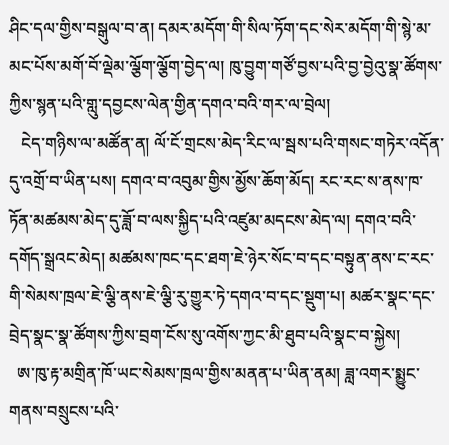ཤིང་དལ་གྱིས་བསྒུལ་བ་ན། དམར་མདོག་གི་སིལ་ཏོག་དང་སེར་མདོག་གི་སྙེ་མ་མང་པོས་མགོ་བོ་ལྡེམ་ལྕོག་ལྕོག་བྱེད་ལ། ཁུ་བྱུག་གཙོ་བྱས་པའི་བྱ་བྱེའུ་སྣ་ཚོགས་ཀྱིས་སྙན་པའི་གླུ་དབྱངས་ལེན་གྱིན་དགའ་བའི་གར་ལ་བྲེལ།
   ངེད་གཉིས་ལ་མཚོན་ན། ལོ་ངོ་གྲངས་མེད་རིང་ལ་སྦས་པའི་གསང་གཏེར་འདོན་དུ་འགྲོ་བ་ཡིན་པས། དགའ་བ་འབུམ་གྱིས་མྱོས་ཆོག་མོད། རང་རང་ས་ནས་ཁ་ཏོན་མཚམས་མེད་དུ་ཟློ་བ་ལས་སྐྱིད་པའི་འཛུམ་མདངས་མེད་ལ། དགའ་བའི་དགོད་སྒྲའང་མེད། མཚམས་ཁང་དང་ཐག་ཇེ་ཉེར་སོང་བ་དང་བསྟུན་ནས་ང་རང་གི་སེམས་ཁྲལ་ཇེ་ལྕི་ནས་ཇེ་ལྕི་རུ་གྱུར་ཏེ་དགའ་བ་དང་སྡུག་པ། མཚར་སྣང་དང་བྲེད་སྣང་སྣ་ཚོགས་ཀྱིས་བྲག་ངོས་སུ་འགོས་ཀྱང་མི་ཐུབ་པའི་སྣང་བ་སྐྱེས།
  ཨ་ཁུ་རྟ་མགྲིན་ཁོ་ཡང་སེམས་ཁྲལ་གྱིས་མནན་པ་ཡིན་ནམ། ཟླ་འགར་སྨྱུང་གནས་བསྲུངས་པའི་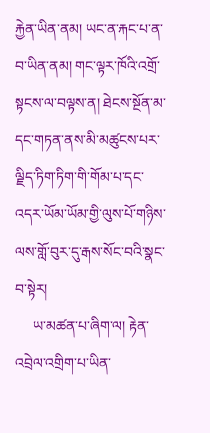རྐྱེན་ཡིན་ནམ། ཡང་ན་རྐང་པ་ན་བ་ཡིན་ནམ། གང་ལྟར་ཁོའི་འགྲོ་སྟངས་ལ་བལྟས་ན། ཐེངས་སྔོན་མ་དང་གཏན་ནས་མི་མཚུངས་པར་ལྗིད་ཏིག་ཏིག་གི་གོམ་པ་དང་འདར་ཡོམ་ཡོམ་གྱི་ལུས་པོ་གཉིས་ལས་གློ་བུར་དུ་རྒས་སོང་བའི་སྣང་བ་སྟེར།
     ཡ་མཚན་པ་ཞིག་ལ། རྟེན་འབྲེལ་འགྲིག་པ་ཡིན་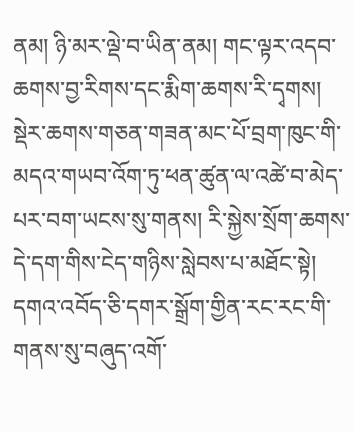ནམ། ཉི་མར་ལྡེ་བ་ཡིན་ནམ། གང་ལྟར་འདབ་ཆགས་བྱ་རིགས་དང་རྨིག་ཆགས་རི་དྭགས། སྡེར་ཆགས་གཅན་གཟན་མང་པོ་བྲག་ཁུང་གི་མདའ་གཡབ་འོག་ཏུ་ཕན་ཚུན་ལ་འཚེ་བ་མེད་པར་བག་ཡངས་སུ་གནས། རི་སྐྱེས་སྲོག་ཆགས་དེ་དག་གིས་ངེད་གཉིས་སླེབས་པ་མཐོང་སྟེ། དགའ་འབོད་ཅི་དགར་སྒྲོག་གྱིན་རང་རང་གི་གནས་སུ་བཞུད་འགོ་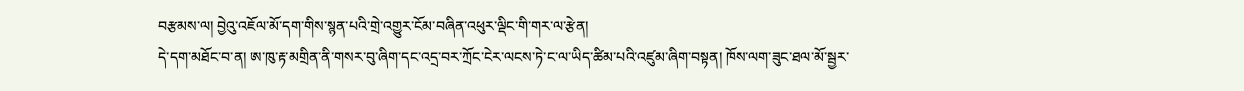བརྩམས་ལ། བྱེའུ་འཇོལ་མོ་དག་གིས་སྙན་པའི་གྲེ་འགྱུར་ངོམ་བཞིན་འཕུར་ལྡིང་གི་གར་ལ་རྩེན།
དེ་དག་མཐོང་བ་ན། ཨ་ཁུ་རྟ་མགྲིན་ནི་གསར་བུ་ཞིག་དང་འདྲ་བར་ཀྲོང་ངེར་ལངས་ཏེ་ང་ལ་ཡིད་ཚིམ་པའི་འཛུམ་ཞིག་བསྟན། ཁོས་ལག་ཟུང་ཐལ་མོ་སྦྱར་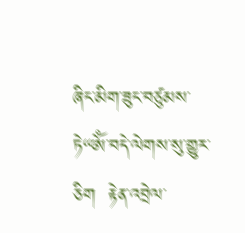ཞིང་མིག་ཟུང་བཙུམས་ཏེ“ༀ་བདེ་ལེགས་སུ་གྱུར་ཅིག  རྟེན་འབྲེལ་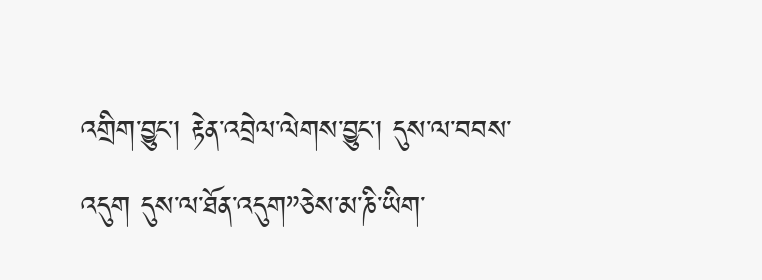འགྲིག་བྱུང་། རྟེན་འབྲེལ་ལེགས་བྱུང་། དུས་ལ་བབས་འདུག དུས་ལ་ཐོན་འདུག”ཅེས་མ་ཎི་ཡིག་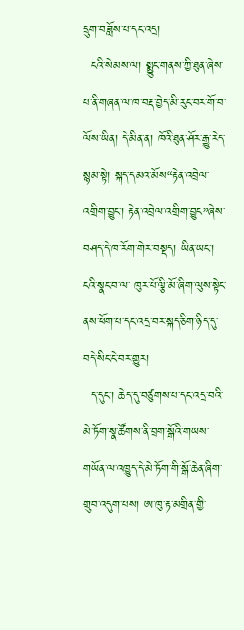དྲུག་བཟློས་པ་དང་འདྲ།
  ངའི་སེམས་ལ། སྨྱུང་གནས་ཀྱི་ཐུན་ཞེས་པ་ནི་གཞན་ལ་ཁ་བརྡ་བྱེད་མི་རུང་བར་གོ་བ་ལོས་ཡིན། དེ་མིན་ན། ཁོའི་ཐུན་ཤོར་རྒྱུ་རེད་སྙམ་སྟེ། སྐད་དམའ་མོས“རྟེན་འབྲེལ་འགྲིག་བྱུང་། རྟེན་འབྲེལ་འགྲིག་བྱུང”ཞེས་བཤད་དེ་ཁ་རོག་གེར་བསྡད། ཡིན་ཡང་། ངའི་སྣང་བ་ལ་ ཁུར་པོ་ལྕི་མོ་ཞིག་ལུས་སྟེང་ནས་ཕོག་པ་དང་འདྲ་བར་སྐད་ཅིག་ཉིད་དུ་བདེ་སིང་ངེ་བར་གྱུར།
  ད་དུང་། ཆེད་དུ་བཙུགས་པ་དང་འདྲ་བའི་མེ་ཏོག་སྣ་ཚོགས་ནི་བྲག་སྒོའི་གཡས་གཡོན་ལ་འཁྱུད་དེ་མེ་ཏོག་གི་སྒོ་ཆེན་ཞིག་གྲུབ་འདུག་པས། ཨ་ཁུ་རྟ་མགྲིན་གྱི་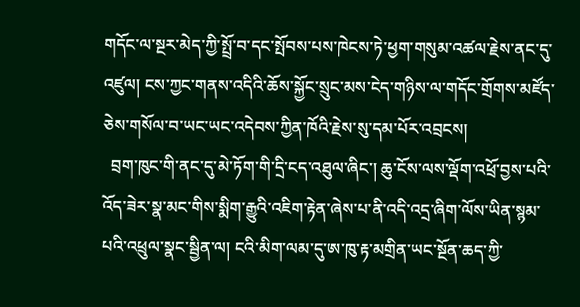གདོང་ལ་སྔར་མེད་ཀྱི་སྤྲོ་བ་དང་སྤོབས་པས་ཁེངས་ཏེ་ཕྱག་གསུམ་འཚལ་རྗེས་ནང་དུ་འཛུལ། ངས་ཀྱང་གནས་འདིའི་ཆོས་སྐྱོང་སྲུང་མས་ངེད་གཉིས་ལ་གདོང་གྲོགས་མཛོད་ཅེས་གསོལ་བ་ཡང་ཡང་འདེབས་ཀྱིན་ཁོའི་རྗེས་སུ་དམ་པོར་འབྲངས།
  བྲག་ཁུང་གི་ནང་དུ་མེ་ཏོག་གི་དྲི་ངད་འཐུལ་ཞིང་། ཆུ་ངོས་ལས་ལྡོག་འཕྲོ་བྱས་པའི་འོད་ཟེར་སྣ་མང་གིས་སྨིག་རྒྱུའི་འཇིག་རྟེན་ཞེས་པ་ནི་འདི་འདྲ་ཞིག་ལོས་ཡིན་སྙམ་པའི་འཕྲུལ་སྣང་སྦྱིན་ལ། ངའི་མིག་ལམ་དུ་ཨ་ཁུ་རྟ་མགྲིན་ཡང་སྔོན་ཆད་ཀྱི་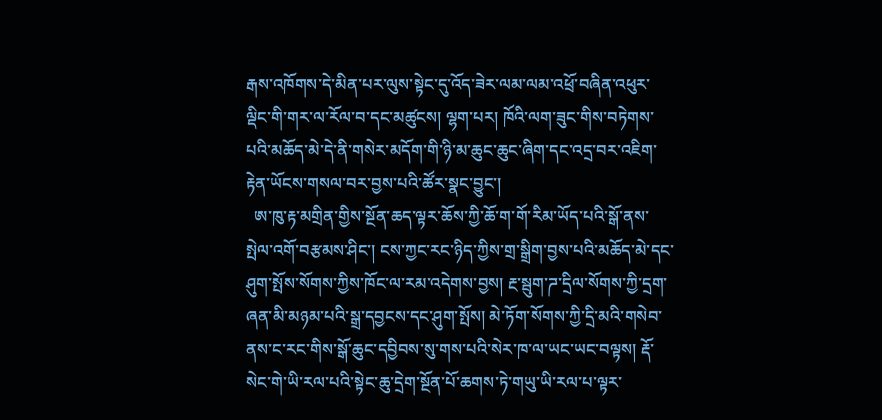རྒས་འཁོགས་དེ་མིན་པར་ལུས་སྟེང་དུ་འོད་ཟེར་ལམ་ལམ་འཕྲོ་བཞིན་འཕུར་ལྡིང་གི་གར་ལ་རོལ་བ་དང་མཚུངས། ལྷག་པར། ཁོའི་ལག་ཟུང་གིས་བཏེགས་པའི་མཆོད་མེ་དེ་ནི་གསེར་མདོག་གི་ཉི་མ་ཆུང་ཆུང་ཞིག་དང་འདྲ་བར་འཇིག་རྟེན་ཡོངས་གསལ་བར་བྱས་པའི་ཚོར་སྣང་བྱུང་།
  ཨ་ཁུ་རྟ་མགྲིན་གྱིས་སྔོན་ཆད་ལྟར་ཆོས་ཀྱི་ཆོ་ག་གོ་རིམ་ཡོད་པའི་སྒོ་ནས་སྤེལ་འགོ་བརྩམས་ཤིང་། ངས་ཀྱང་རང་ཉིད་ཀྱིས་གྲ་སྒྲིག་བྱས་པའི་མཆོད་མེ་དང་ཤུག་སྤོས་སོགས་ཀྱིས་ཁོང་ལ་རམ་འདེགས་བྱས། རྔ་སྦུག་ཌ་དྲིལ་སོགས་ཀྱི་དྲག་ཞན་མི་མཉམ་པའི་སྒྲ་དབྱངས་དང་ཤུག་སྤོས། མེ་ཏོག་སོགས་ཀྱི་དྲི་མའི་གསེབ་ནས་ང་རང་གིས་སྒོ་ཆུང་དབྱིབས་སུ་གས་པའི་སེར་ཁ་ལ་ཡང་ཡང་བལྟས། རྡོ་སེང་གེ་ཡི་རལ་པའི་སྟེང་ཆུ་དྲེག་སྔོན་པོ་ཆགས་ཏེ་གཡུ་ཡི་རལ་པ་ལྟར་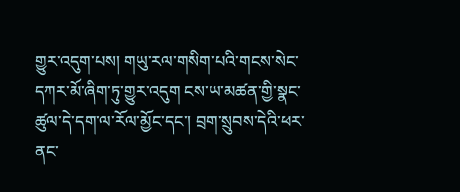གྱུར་འདུག་པས། གཡུ་རལ་གསིག་པའི་གངས་སེང་དཀར་མོ་ཞིག་ཏུ་གྱུར་འདུག ངས་ཡ་མཚན་གྱི་སྣང་ཚུལ་དེ་དག་ལ་རོལ་མྱོང་དང་། བྲག་སྲུབས་དེའི་ཕར་ནང་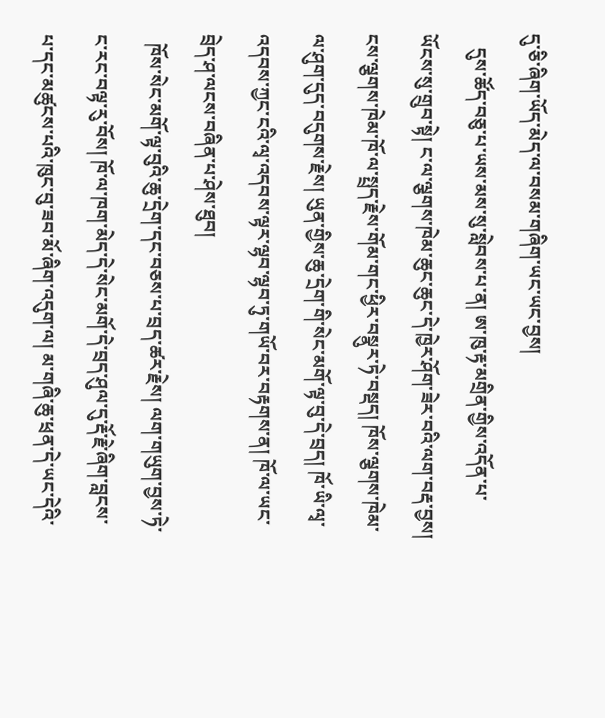དུ་ཅི་ཞིག་ཡོད་མེད་ལ་བསམ་གཞིག་ཡང་ཡང་བྱས།
   དུས་ཚོད་བཅུ་པ་ཡས་མས་སུ་སླེབས་པ་ན། ཨ་ཁུ་རྟ་མགྲིན་གྱིས་འདོན་པ་ཡོངས་སུ་གྲུབ་སྟེ། ང་ལ་ལྕགས་ཁེམ་ཆུང་ཆུང་དེ་ཁྱེར་ཤོག་ཟེར་བའི་ལག་བརྡ་བྱས། ངས་ལྕགས་ཁེམ་ཁོ་ལ་སྤྲད་རྗེས་གོམ་གང་ཕྱིར་བསྣུར་ཏེ་བསྡད། ཁོས་ལྕགས་ཁེམ་ལ་ཤུག་དུད་བདུགས་རྗེས། ཡུན་གྱིས་ཆུ་དྲེག་གི་སེང་མགོ་ལྟ་བུ་དེ་བྲད། ཁོ་ཡི་ལྭ་འདབས་ཀྱང་ངའི་ལྭ་འདབས་ལྟར་ལྷབ་ལྷབ་ཏུ་གཡོ་བར་བརྟགས་ན། ཁོ་ལ་ཡང་བྲེད་ཤ་ལངས་བཞིན་པ་ཤེས་ཐུབ།
  ཁོས་སེང་མགོ་ལྟ་བུའི་ཆུ་དྲེག་དང་བཅས་པ་བྲད་ཚར་རྗེས། ལག་གཡུག་བྱས་ཏེ་ང་རང་བལྟ་རུ་བོས། ཁོ་ལ་ཁག་མེད་དེ་སེང་མགོ་དེ་བྲད་ཤུལ་དུ་རྡོ་རྗེ་ཞིག་བླངས་པ་དང་མཚུངས་པའི་ཁུང་བུ་ཟབ་མོ་ཞིག་འདུག་ལ། མ་གཞི་ཆུ་ཕྲན་དེ་ཡང་དེའི་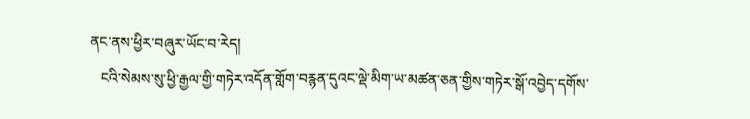ནང་ནས་ཕྱིར་བཞུར་ཡོང་བ་རེད།
   ངའི་སེམས་སུ་ཕྱི་རྒྱལ་གྱི་གཏེར་འདོན་གློག་བརྙན་དུའང་ལྡེ་མིག་ཡ་མཚན་ཅན་གྱིས་གཏེར་སྒོ་འབྱེད་དགོས་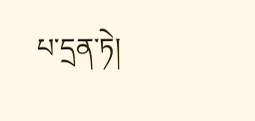པ་དྲན་ཏེ།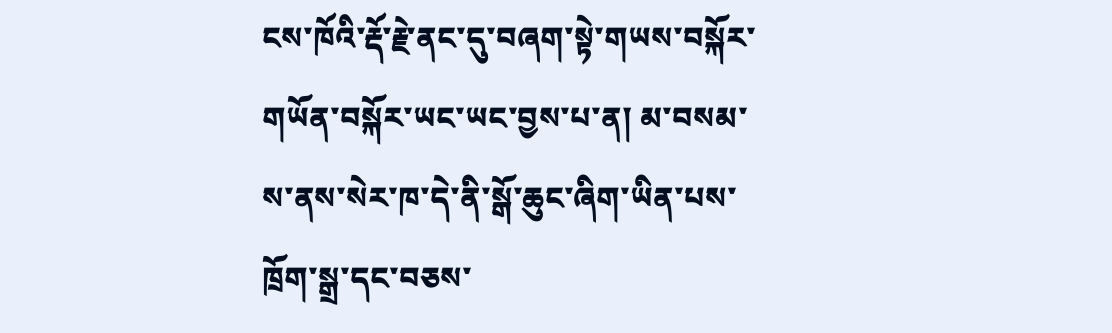ངས་ཁོའི་རྡོ་རྗེ་ནང་དུ་བཞག་སྟེ་གཡས་བསྐོར་གཡོན་བསྐོར་ཡང་ཡང་བྱས་པ་ན། མ་བསམ་ས་ནས་སེར་ཁ་དེ་ནི་སྒོ་ཆུང་ཞིག་ཡིན་པས་ཁྲོག་སྒྲ་དང་བཅས་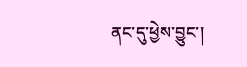ནང་དུ་ཕྱེས་བྱུང་།